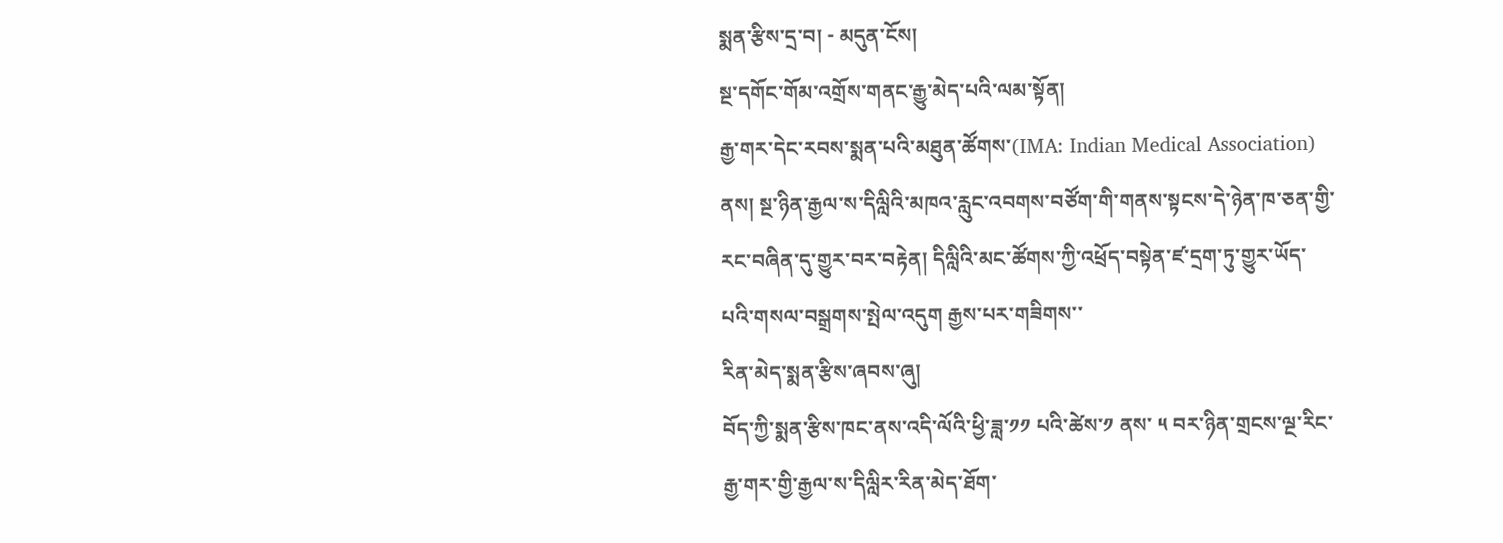སྨན་རྩིས་དྲ་བ། - མདུན་ངོས།
སྔ་དགོང་གོམ་འགྲོས་གནང་རྒྱུ་མེད་པའི་ལམ་སྟོན།
རྒྱ་གར་དེང་རབས་སྨན་པའི་མཐུན་ཚོགས་(IMA: Indian Medical Association) ནས། སྔ་ཉིན་རྒྱལ་ས་དིལླིའི་མཁའ་རླུང་འབགས་བཙོག་གི་གནས་སྟངས་དེ་ཉེན་ཁ་ཅན་གྱི་རང་བཞིན་དུ་གྱུར་བར་བརྟེན། དིལླིའི་མང་ཚོགས་ཀྱི་འཕྲོད་བསྟེན་ཛ་དྲག་ཏུ་གྱུར་ཡོད་པའི་གསལ་བསྒྲགས་སྤེལ་འདུག རྒྱས་པར་གཟིགས་་
རིན་མེད་སྨན་རྩིས་ཞབས་ཞུ།
བོད་ཀྱི་སྨན་རྩིས་ཁང་ནས་འདི་ལོའི་ཕྱི་ཟླ་༡༡ པའི་ཚེས་༡ ནས་ ༥ བར་ཉིན་གྲངས་ལྔ་རིང་རྒྱ་གར་གྱི་རྒྱལ་ས་དིལླིར་རིན་མེད་ཐོག་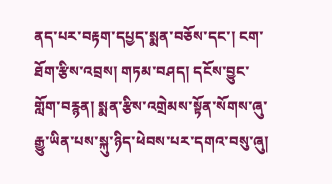ནད་པར་བརྟག་དཔྱད་སྨན་བཅོས་དང་། ངག་ཐོག་རྩིས་འབྲས། གཏམ་བཤད། དངོས་བྱུང་གློག་བརྙན། སྨན་རྩིས་འགྲེམས་སྟོན་སོགས་ཞུ་རྒྱུ་ཡིན་པས་སྐུ་ཉིད་ཕེབས་པར་དགའ་བསུ་ཞུ།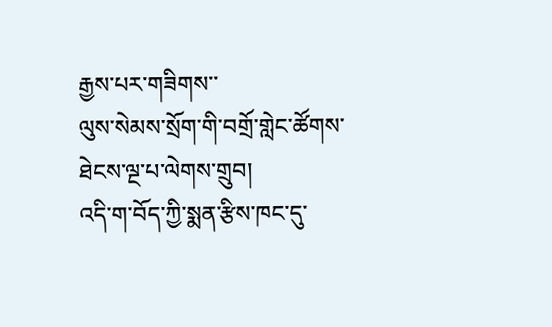རྒྱས་པར་གཟིགས་་
ལུས་སེམས་སྲོག་གི་བགྲོ་གླེང་ཚོགས་ཐེངས་ལྔ་པ་ལེགས་གྲུབ།
འདི་ག་བོད་ཀྱི་སྨན་རྩིས་ཁང་དུ་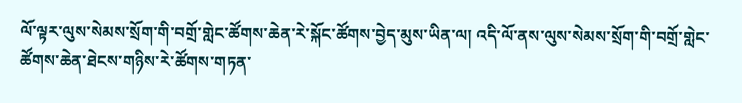ལོ་ལྟར་ལུས་སེམས་སྲོག་གི་བགྲོ་གླེང་ཚོགས་ཆེན་རེ་སྐོང་ཚོགས་བྱེད་མུས་ཡིན་ལ། འདི་ལོ་ནས་ལུས་སེམས་སྲོག་གི་བགྲོ་གླེང་ཚོགས་ཆེན་ཐེངས་གཉིས་རེ་ཚོགས་གཏན་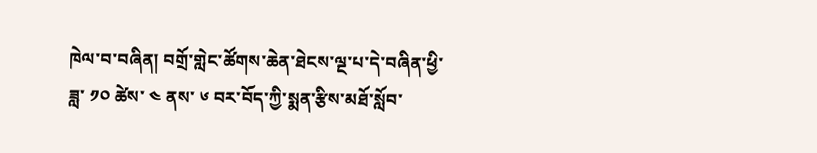ཁེལ་བ་བཞིན། བགྲོ་གླེང་ཚོགས་ཆེན་ཐེངས་ལྔ་པ་དེ་བཞིན་ཕྱི་ཟླ་ ༡༠ ཚེས་ ༤ ནས་ ༦ བར་བོད་ཀྱི་སྨན་རྩིས་མཐོ་སློབ་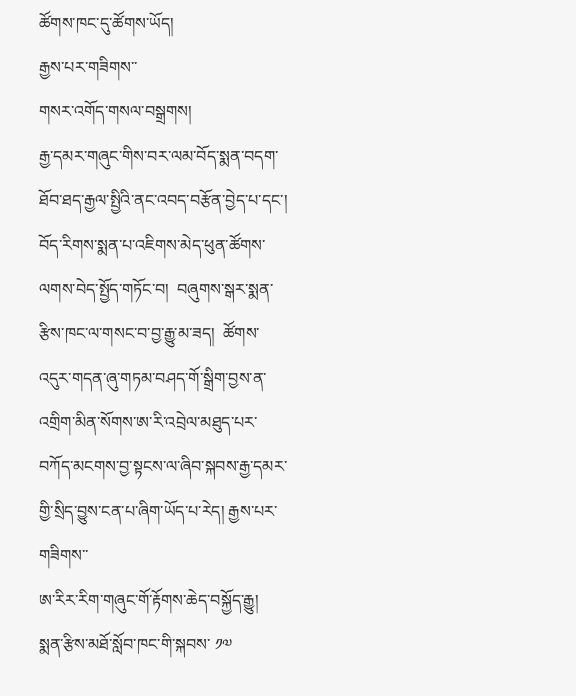ཚོགས་ཁང་དུ་ཚོགས་ཡོད།
རྒྱས་པར་གཟིགས་་
གསར་འགོད་གསལ་བསྒྲགས།
རྒྱ་དམར་གཞུང་གིས་བར་ལམ་བོད་སྨན་བདག་ཐོབ་ཐད་རྒྱལ་སྤྱིའི་ནང་འབད་བརྩོན་བྱེད་པ་དང་།  བོད་རིགས་སྨན་པ་འཇིགས་མེད་ཕུན་ཚོགས་ལགས་བེད་སྤྱོད་གཏོང་བ།  བཞུགས་སྒར་སྨན་རྩིས་ཁང་ལ་གསང་བ་བྱ་རྒྱུ་མ་ཟད།  ཚོགས་འདུར་གདན་ཞུ་གཏམ་བཤད་གོ་སྒྲིག་བྱས་ན་འགྲིག་མིན་སོགས་ཨ་རི་འབྲེལ་མཐུད་པར་བཀོད་མངགས་བྱ་སྟངས་ལ་ཞིབ་སྐབས་རྒྱ་དམར་གྱི་སྲིད་བྱུས་ངན་པ་ཞིག་ཡོད་པ་རེད། རྒྱས་པར་གཟིགས་་
ཨ་རིར་རིག་གཞུང་གོ་རྟོགས་ཆེད་བསྐྱོད་རྒྱུ།
སྨན་རྩིས་མཐོ་སློབ་ཁང་གི་སྐབས་ ༡༧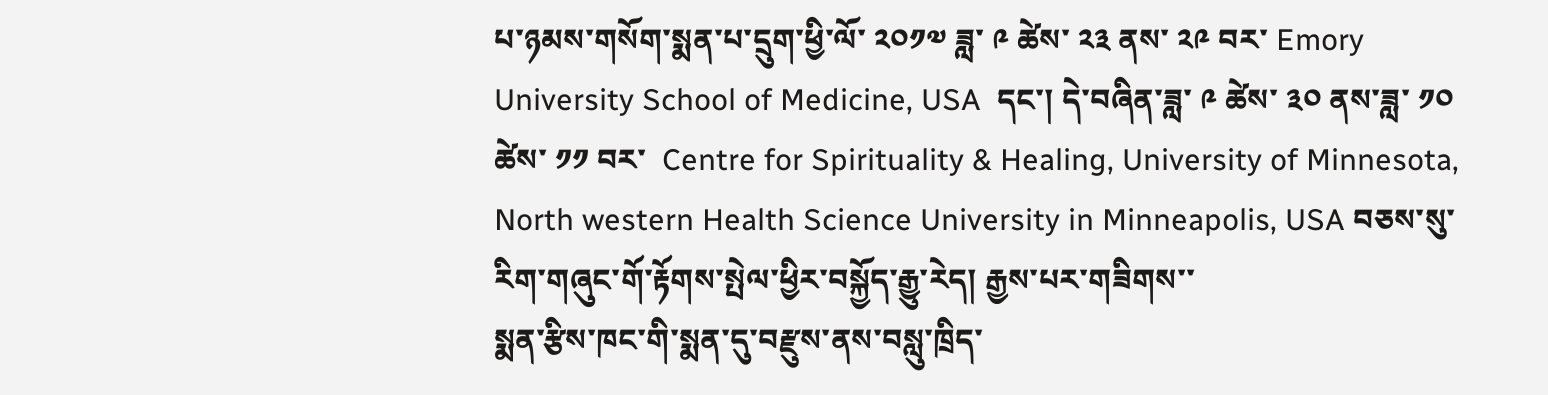པ་ཉམས་གསོག་སྨན་པ་དྲུག་ཕྱི་ལོ་ ༢༠༡༧ ཟླ་ ༩ ཚེས་ ༢༣ ནས་ ༢༩ བར་ Emory University School of Medicine, USA  དང་། དེ་བཞིན་ཟླ་ ༩ ཚེས་ ༣༠ ནས་ཟླ་ ༡༠ ཚེས་ ༡༡ བར་  Centre for Spirituality & Healing, University of Minnesota,  North western Health Science University in Minneapolis, USA བཅས་སུ་རིག་གཞུང་གོ་རྟོགས་སྤེལ་ཕྱིར་བསྐྱོད་རྒྱུ་རེད། རྒྱས་པར་གཟིགས་་
སྨན་རྩིས་ཁང་གི་སྨན་དུ་བརྫུས་ནས་བསླུ་ཁྲིད་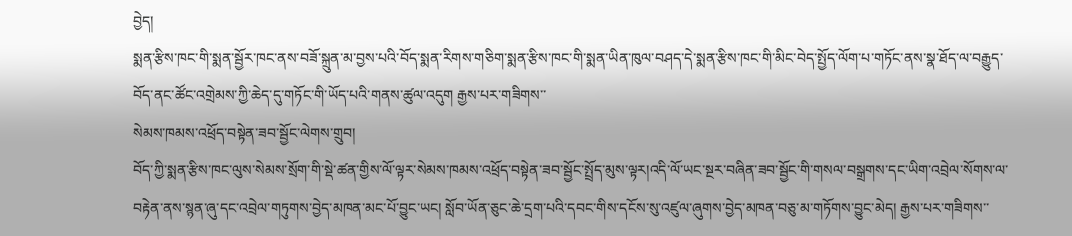བྱེད།
སྨན་རྩིས་ཁང་གི་སྨན་སྦྱོར་ཁང་ནས་བཟོ་སྐྲུན་མ་བྱས་པའི་བོད་སྨན་རིགས་གཅིག་སྨན་རྩིས་ཁང་གི་སྨན་ཡིན་ཁུལ་བཤད་དེ་སྨན་རྩིས་ཁང་གི་མིང་བེད་སྤྱོད་ལོག་པ་གཏོང་ནས་སྣ་ཐོད་ལ་བརྒྱུད་བོད་ནང་ཚོང་འགྲེམས་ཀྱི་ཆེད་དུ་གཏོང་གི་ཡོད་པའི་གནས་ཚུལ་འདུག རྒྱས་པར་གཟིགས་་
སེམས་ཁམས་འཕྲོད་བསྟེན་ཟབ་སྦྱོང་ལེགས་གྲུབ།
བོད་ཀྱི་སྨན་རྩིས་ཁང་ལུས་སེམས་སྲོག་གི་སྡེ་ཚན་གྱིས་ལོ་ལྟར་སེམས་ཁམས་འཕྲོད་བསྟེན་ཟབ་སྦྱོང་སྤྲོད་མུས་ལྟར།འདི་ལོ་ཡང་སྔར་བཞིན་ཟབ་སྦྱོང་གི་གསལ་བསྒྲགས་དང་ཡིག་འབྲེལ་སོགས་ལ་བརྟེན་ནས་སྙན་ཞུ་དང་འབྲེལ་གཏུགས་བྱེད་མཁན་མང་པོ་བྱུང་ཡང། སློབ་ཡོན་ཅུང་ཆེ་དྲག་པའི་དབང་གིས་དངོས་སུ་འཛུལ་ཞུགས་བྱེད་མཁན་བཅུ་མ་གཏོགས་བྱུང་མེད། རྒྱས་པར་གཟིགས་་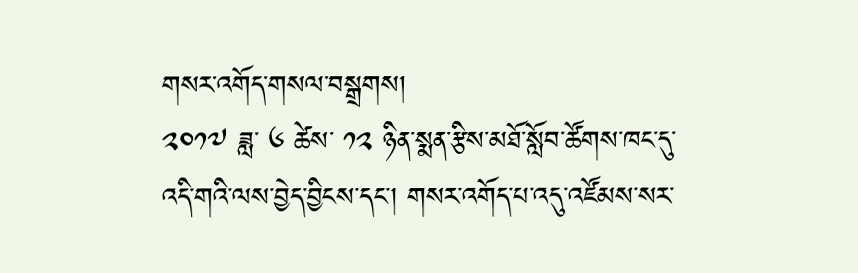གསར་འགོད་གསལ་བསྒྲགས།
༢༠༡༧ ཟླ་ ༦ ཚེས་ ༡༢ ཉིན་སྨན་རྩིས་མཐོ་སློབ་ཚོགས་ཁང་དུ་འདི་གའི་ལས་བྱེད་བྱིངས་དང་། གསར་འགོད་པ་འདུ་འཛོམས་སར་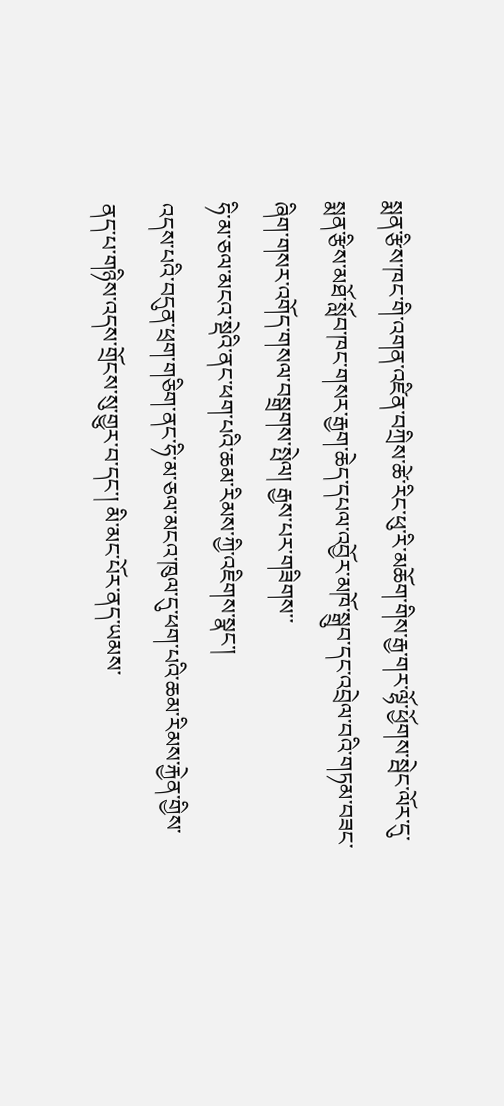སྨན་རྩིས་ཁང་གི་འགན་འཛིན་བཀྲིས་ཚེ་རིང་ཕུ་རི་མཆོག་གིས་རྒྱ་གར་ལྷོ་ཕྱོགས་སྦེང་ལོར་དུ་སྨན་རྩིས་མཐོ་སློབ་ཁང་གསར་རྒྱག་ཆེད་དཔལ་འབྱོར་མཁོ་སྒྲུབ་དང་འབྲེལ་བའི་གཏམ་བཟང་ཞིག་གསར་འགོད་གསལ་བསྒྲགས་སྤེལ། རྒྱས་པར་གཟིགས་་
ཧི་མ་ཅལ་མངའ་སྡེའི་ནང་ཕག་པའི་ཆམ་རིམས་ཀྱི་འཇིགས་སྣང་།
འདས་པའི་བདུན་ཕྲག་གཅིག་ནང་ཧི་མ་ཅལ་མངའ་ཁུལ་དུ་ཕག་པའི་ཆམ་རིམས་རྐྱེན་གྱིས་ནད་པ་གཉིས་འདས་གྲོངས་སུ་གྱུར་བ་དང་། མི་མང་པོར་ནད་ཡམས་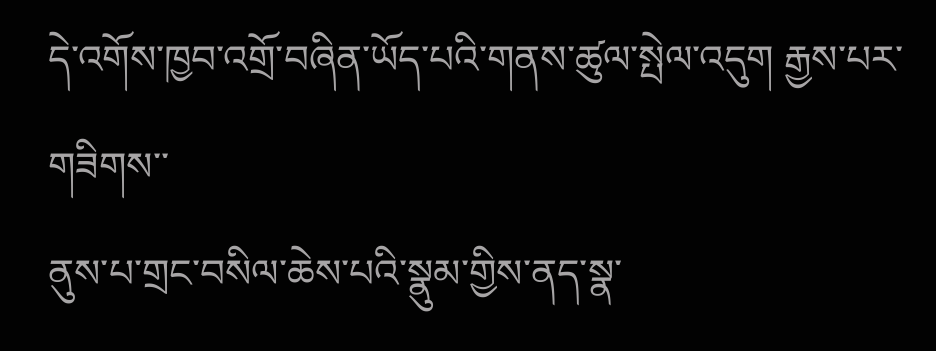དེ་འགོས་ཁྱབ་འགྲོ་བཞིན་ཡོད་པའི་གནས་ཚུལ་སྤེལ་འདུག རྒྱས་པར་གཟིགས་་
ནུས་པ་གྲང་བསིལ་ཆེས་པའི་སྣུམ་གྱིས་ནད་སྣ་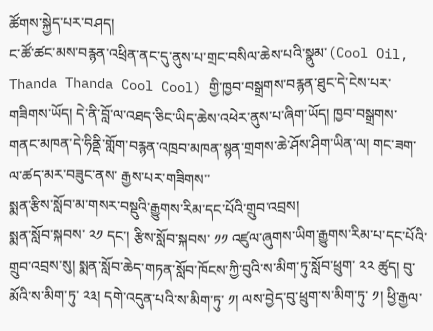ཚོགས་སྐྱེད་པར་བཤད།
ང་ཚོ་ཚང་མས་བརྙན་འཕྲིན་ནང་དུ་ནུས་པ་གྲང་བསིལ་ཆེས་པའི་སྣུམ་(Cool Oil, Thanda Thanda Cool Cool) གྱི་ཁྱབ་བསྒྲགས་བརྙན་ཐུང་དེ་ངེས་པར་གཟིགས་ཡོད། དེ་ནི་བློ་ལ་འཐད་ཅིང་ཡིད་ཆེས་འཕེར་ནུས་པ་ཞིག་ཡོད། ཁྱབ་བསྒྲགས་གནང་མཁན་དེ་ཧིནྡི་གློག་བརྙན་འཁྲབ་མཁན་སྙན་གྲགས་ཆེ་ཤོས་ཤིག་ཡིན་ལ། གང་ཟག་ལ་ཚད་མར་བཟུང་ནས་ རྒྱས་པར་གཟིགས་་
སྨན་རྩིས་སློབ་མ་གསར་བསྡུའི་རྒྱུགས་རིམ་དང་པོའི་གྲུབ་འབྲས།
སྨན་སློབ་སྐབས་ ༢༡ དང་། རྩིས་སློབ་སྐབས་ ༡༡ འཛུལ་ཞུགས་ཡིག་རྒྱུགས་རིམ་པ་དང་པོའི་གྲུབ་འབྲས་སུ། སྨན་སློབ་ཆེད་གཏན་སློབ་ཁོངས་ཀྱི་བུའི་ས་མིག་ཏུ་སློབ་ཕྲུག་ ༢༢ ཚུད། བུ་མོའི་ས་མིག་ཏུ་ ༢༣། དགེ་འདུན་པའི་ས་མིག་ཏུ་ ༡། ལས་བྱེད་བུ་ཕྲུག་ས་མིག་ཏུ་ ༡། ཕྱི་རྒྱལ་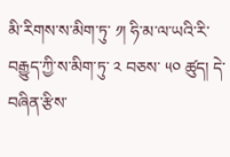མི་རིགས་ས་མིག་ཏུ་ ༡། ཧི་མ་ལ་ཡའི་རི་བརྒྱུད་ཀྱི་ས་མིག་ཏུ་ ༢ བཅས་ ༥༠ ཚུད། དེ་བཞིན་རྩིས་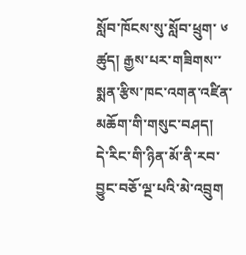སློབ་ཁོངས་སུ་སློབ་ཕྲུག་ ༦ ཚུད། རྒྱས་པར་གཟིགས་་
སྨན་རྩིས་ཁང་འགན་འཛིན་མཆོག་གི་གསུང་བཤད།
དེ་རིང་གི་ཉིན་མོ་ནི་རབ་བྱུང་བཅོ་ལྔ་པའི་མེ་འབྲུག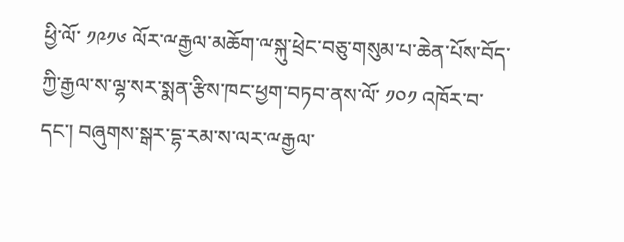ཕྱི་ལོ་ ༡༩༡༦ ལོར་ྋརྒྱལ་མཆོག་ྋསྐུ་ཕྲེང་བཅུ་གསུམ་པ་ཆེན་པོས་བོད་ཀྱི་རྒྱལ་ས་ལྷ་སར་སྨན་རྩིས་ཁང་ཕྱག་བཏབ་ནས་ལོ་ ༡༠༡ འཁོར་བ་དང་། བཞུགས་སྒར་དྷ་རམ་ས་ལར་ྋརྒྱལ་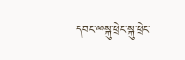དབང་ྋསྐུ་ཕྲེང་སྐུ་ཕྲེང་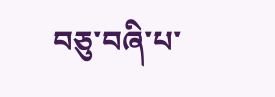བཅུ་བཞི་པ་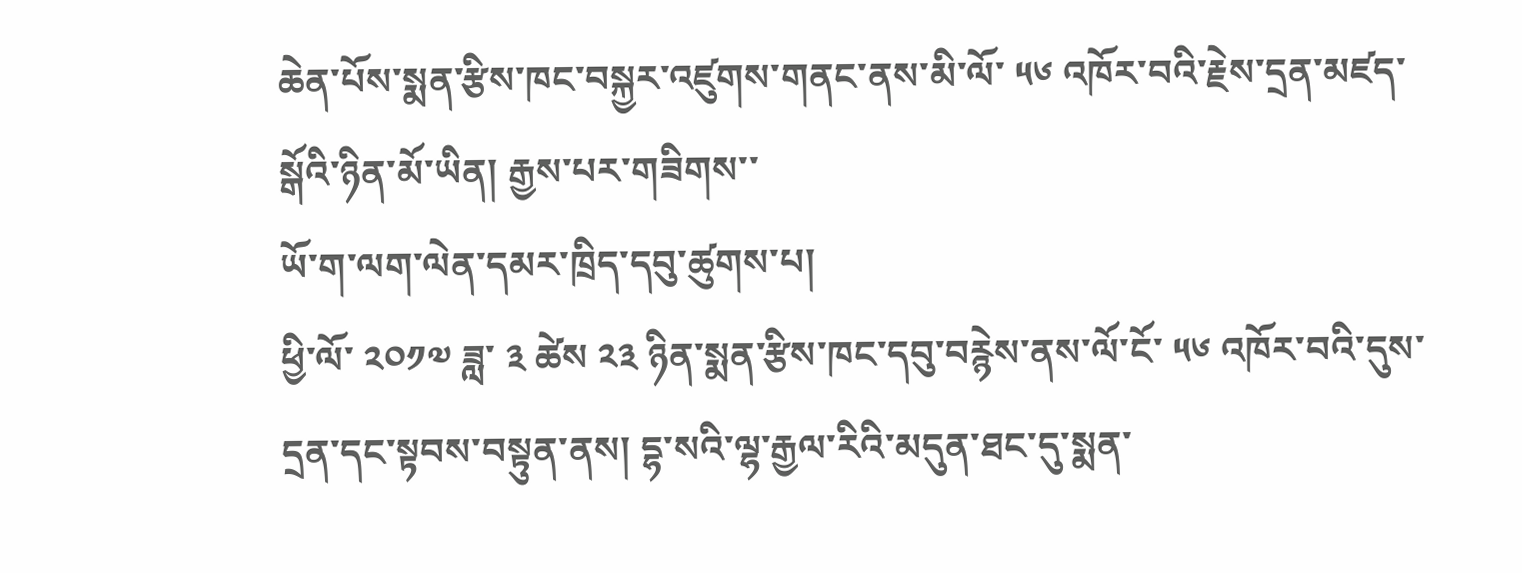ཆེན་པོས་སྨན་རྩིས་ཁང་བསྐྱར་འཛུགས་གནང་ནས་མི་ལོ་ ༥༦ འཁོར་བའི་རྗེས་དྲན་མཛད་སྒོའི་ཉིན་མོ་ཡིན། རྒྱས་པར་གཟིགས་་
ཡོ་ག་ལག་ལེན་དམར་ཁྲིད་དབུ་ཚུགས་པ།
ཕྱི་ལོ་ ༢༠༡༧ ཟླ་ ༣ ཚེས ༢༣ ཉིན་སྨན་རྩིས་ཁང་དབུ་བརྙེས་ནས་ལོ་ངོ་ ༥༦ འཁོར་བའི་དུས་དྲན་དང་སྟབས་བསྟུན་ནས། དྷ་སའི་ལྷ་རྒྱལ་རིའི་མདུན་ཐང་དུ་སྨན་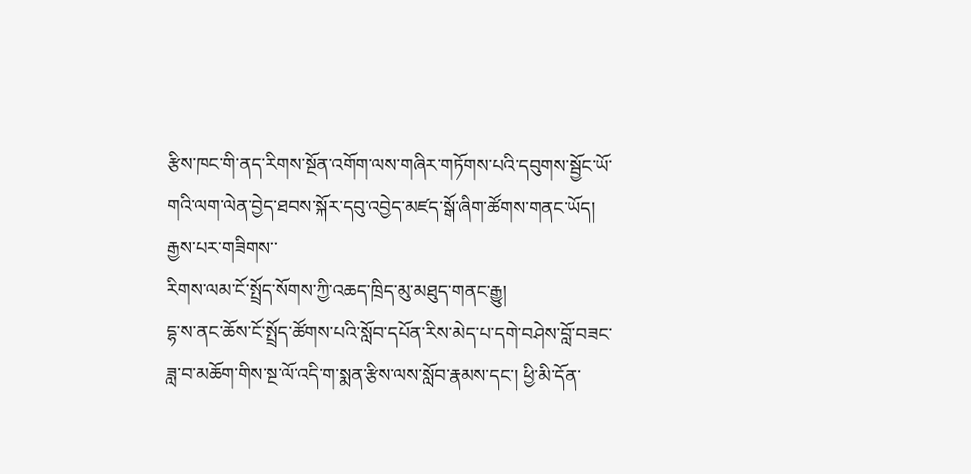རྩིས་ཁང་གི་ནད་རིགས་སྔོན་འགོག་ལས་གཞིར་གཏོགས་པའི་དབུགས་སྦྱོང་ཡོ་གའི་ལག་ལེན་བྱེད་ཐབས་སྐོར་དབུ་འབྱེད་མཛད་སྒོ་ཞིག་ཚོགས་གནང་ཡོད། རྒྱས་པར་གཟིགས་་
རིགས་ལམ་ངོ་སྤྲོད་སོགས་ཀྱི་འཆད་ཁྲིད་མུ་མཐུད་གནང་རྒྱུ།
དྷ་ས་ནང་ཆོས་ངོ་སྤྲོད་ཚོགས་པའི་སློབ་དཔོན་རིས་མེད་པ་དགེ་བཤེས་བློ་བཟང་ཟླ་བ་མཆོག་གིས་སྔ་ལོ་འདི་ག་སྨན་རྩིས་ལས་སློབ་རྣམས་དང་། ཕྱི་མི་དོན་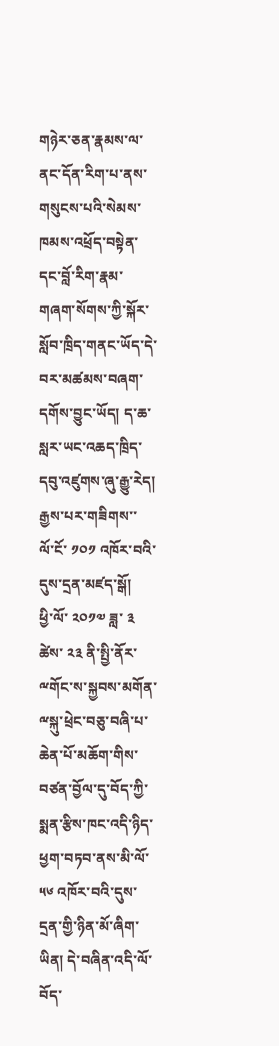གཉེར་ཅན་རྣམས་ལ་ནང་དོན་རིག་པ་ནས་གསུངས་པའི་སེམས་ཁམས་འཕྲོད་བསྟེན་དང་བློ་རིག་རྣམ་གཞག་སོགས་ཀྱི་སྐོར་སློབ་ཁྲིད་གནང་ཡོད་དེ་བར་མཚམས་བཞག་དགོས་བྱུང་ཡོད། ད་ཆ་སླར་ཡང་འཆད་ཁྲིད་དབུ་འཛུགས་ཞུ་རྒྱུ་རེད། རྒྱས་པར་གཟིགས་་
ལོ་ངོ་ ༡༠༡ འཁོར་བའི་དུས་དྲན་མཛད་སྒོ།
ཕྱི་ལོ་ ༢༠༡༧ ཟླ་ ༣ ཚེས་ ༢༣ ནི་སྤྱི་ནོར་ྋགོང་ས་སྐྱབས་མགོན་ྋསྐུ་ཕྲེང་བཅུ་བཞི་པ་ཆེན་པོ་མཆོག་གིས་བཙན་བྱོལ་དུ་བོད་ཀྱི་སྨན་རྩིས་ཁང་འདི་ཉིད་ཕྱག་བཏབ་ནས་མི་ལོ་ ༥༦ འཁོར་བའི་དུས་དྲན་གྱི་ཉིན་མོ་ཞིག་ཡིན། དེ་བཞིན་འདི་ལོ་བོད་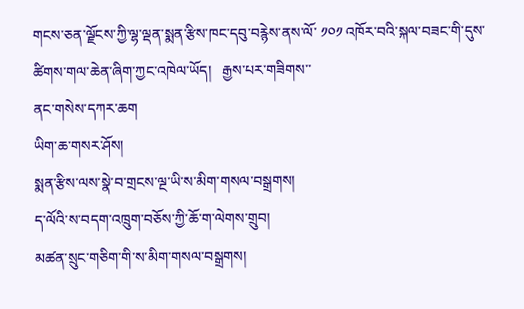གངས་ཅན་ལྗོངས་ཀྱི་ལྷ་ལྡན་སྨན་རྩིས་ཁང་དབུ་བརྙེས་ནས་ལོ་ ༡༠༡ འཁོར་བའི་སྐལ་བཟང་གི་དུས་ཚིགས་གལ་ཆེན་ཞིག་ཀྱང་འཁེལ་ཡོད།   རྒྱས་པར་གཟིགས་་
ནང་གསེས་དཀར་ཆག
ཡིག་ཆ་གསར་ཤོས།
སྨན་རྩིས་ལས་སྣེ་བ་གྲངས་ལྔ་ཡི་ས་མིག་གསལ་བསྒྲགས།
ད་ལོའི་ས་བདག་འཁྲུག་བཅོས་ཀྱི་ཆོ་ག་ལེགས་གྲུབ།
མཚན་སྲུང་གཅིག་གི་ས་མིག་གསལ་བསྒྲགས།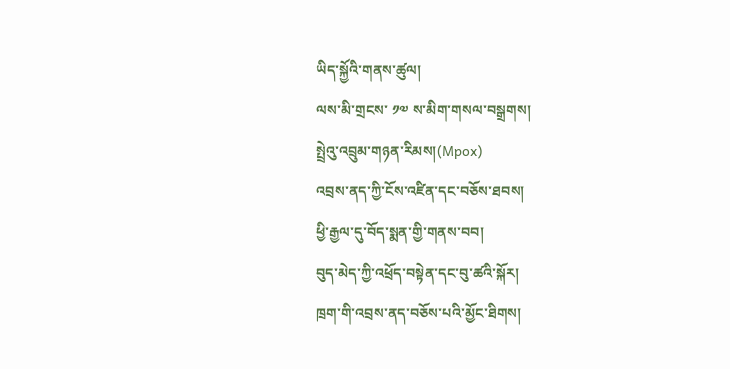ཡིད་སྐྱོའི་གནས་ཚུལ།
ལས་མི་གྲངས་ ༡༧ ས་མིག་གསལ་བསྒྲགས།
སྤྲེའུ་འབྲུམ་གཉན་རིམས།(Mpox)
འབྲས་ནད་ཀྱི་ངོས་འཛིན་དང་བཅོས་ཐབས།
ཕྱི་རྒྱལ་དུ་བོད་སྨན་གྱི་གནས་བབ།
བུད་མེད་ཀྱི་འཕྲོད་བསྟེན་དང་བུ་ཚའི་སྐོར།
ཁྲག་གི་འབྲས་ནད་བཅོས་པའི་མྱོང་ཐིགས།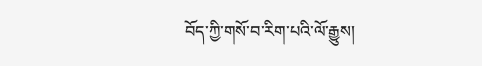བོད་ཀྱི་གསོ་བ་རིག་པའི་ལོ་རྒྱུས།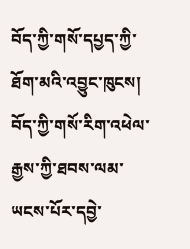བོད་ཀྱི་གསོ་དཔྱད་ཀྱི་ཐོག་མའི་འབྱུང་ཁུངས།
བོད་ཀྱི་གསོ་རིག་འཕེལ་རྒྱས་ཀྱི་ཐབས་ལམ་ཡངས་པོར་དབྱེ་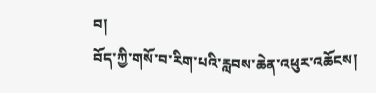བ།
བོད་ཀྱི་གསོ་བ་རིག་པའི་རླབས་ཆེན་འཕུར་འཆོངས།